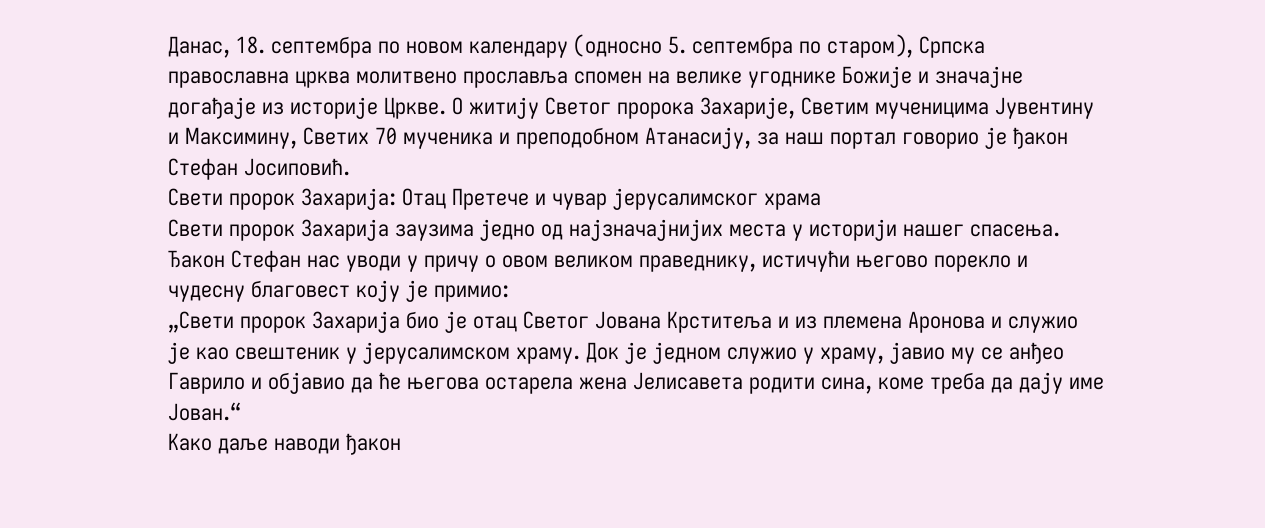Данас, 18. септембра по новом календару (односно 5. септембра по старом), Српска православна црква молитвено прославља спомен на велике угоднике Божије и значајне догађаје из историје Цркве. О житију Светог пророка Захарије, Светим мученицима Јувентину и Максимину, Светих 70 мученика и преподобном Атанасију, за наш портал говорио је ђакон Стефан Јосиповић.
Свети пророк Захарија: Отац Претече и чувар јерусалимског храма
Свети пророк Захарија заузима једно од најзначајнијих места у историји нашег спасења. Ђакон Стефан нас уводи у причу о овом великом праведнику, истичући његово порекло и чудесну благовест коју је примио:
„Свети пророк Захарија био је отац Светог Јована Крститеља и из племена Аронова и служио је као свештеник у јерусалимском храму. Док је једном служио у храму, јавио му се анђео Гаврило и објавио да ће његова остарела жена Јелисавета родити сина, коме треба да дају име Јован.“
Како даље наводи ђакон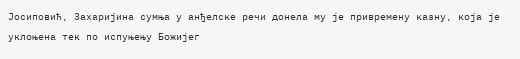Јосиповић, Захаријина сумња у анђелске речи донела му је привремену казну, која је уклоњена тек по испуњењу Божијег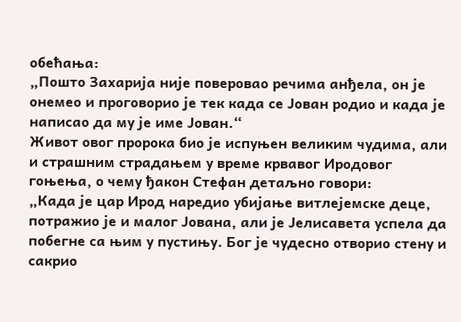обећања:
„Пошто Захарија није поверовао речима анђела, он је онемео и проговорио је тек када се Јован родио и када је написао да му је име Јован.“
Живот овог пророка био је испуњен великим чудима, али и страшним страдањем у време крвавог Иродовог гоњења, о чему ђакон Стефан детаљно говори:
„Када је цар Ирод наредио убијање витлејемске деце, потражио је и малог Јована, али је Јелисавета успела да побегне са њим у пустињу. Бог је чудесно отворио стену и сакрио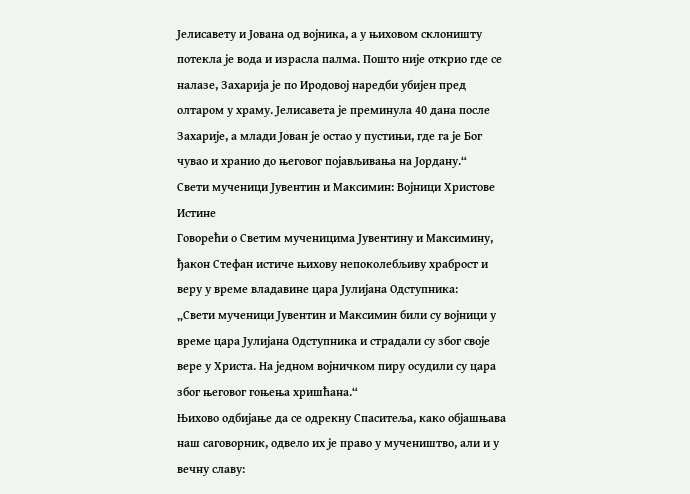Јелисавету и Јована од војника, а у њиховом склоништу потекла је вода и израсла палма. Пошто није открио где се налазе, Захарија је по Иродовој наредби убијен пред олтаром у храму. Јелисавета је преминула 40 дана после Захарије, а млади Јован је остао у пустињи, где га је Бог чувао и хранио до његовог појављивања на Јордану.“
Свети мученици Јувентин и Максимин: Војници Христове Истине
Говорећи о Светим мученицима Јувентину и Максимину, ђакон Стефан истиче њихову непоколебљиву храброст и веру у време владавине цара Јулијана Одступника:
„Свети мученици Јувентин и Максимин били су војници у време цара Јулијана Одступника и страдали су због своје вере у Христа. На једном војничком пиру осудили су цара због његовог гоњења хришћана.“
Њихово одбијање да се одрекну Спаситеља, како објашњава наш саговорник, одвело их је право у мучеништво, али и у вечну славу: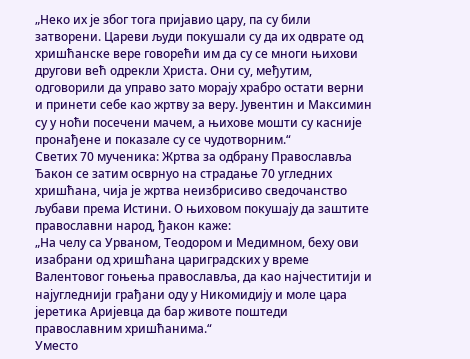„Неко их је због тога пријавио цару, па су били затворени. Цареви људи покушали су да их одврате од хришћанске вере говорећи им да су се многи њихови другови већ одрекли Христа. Они су, међутим, одговорили да управо зато морају храбро остати верни и принети себе као жртву за веру. Јувентин и Максимин су у ноћи посечени мачем, а њихове мошти су касније пронађене и показале су се чудотворним.“
Светих 70 мученика: Жртва за одбрану Православља
Ђакон се затим осврнуо на страдање 70 угледних хришћана, чија је жртва неизбрисиво сведочанство љубави према Истини. О њиховом покушају да заштите православни народ, ђакон каже:
„На челу са Урваном, Теодором и Медимном, беху ови изабрани од хришћана цариградских у време Валентовог гоњења православља, да као најчеститији и најугледнији грађани оду у Никомидију и моле цара јеретика Аријевца да бар животе поштеди православним хришћанима.“
Уместо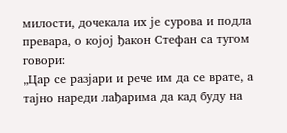милости, дочекала их је сурова и подла превара, о којој ђакон Стефан са тугом говори:
„Цар се разјари и рече им да се врате, а тајно нареди лађарима да кад буду на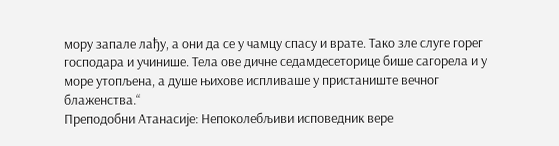мору запале лађу, а они да се у чамцу спасу и врате. Тако зле слуге горег господара и учинише. Тела ове дичне седамдесеторице бише сагорела и у море утопљена, а душе њихове испливаше у пристаниште вечног блаженства.“
Преподобни Атанасије: Непоколебљиви исповедник вере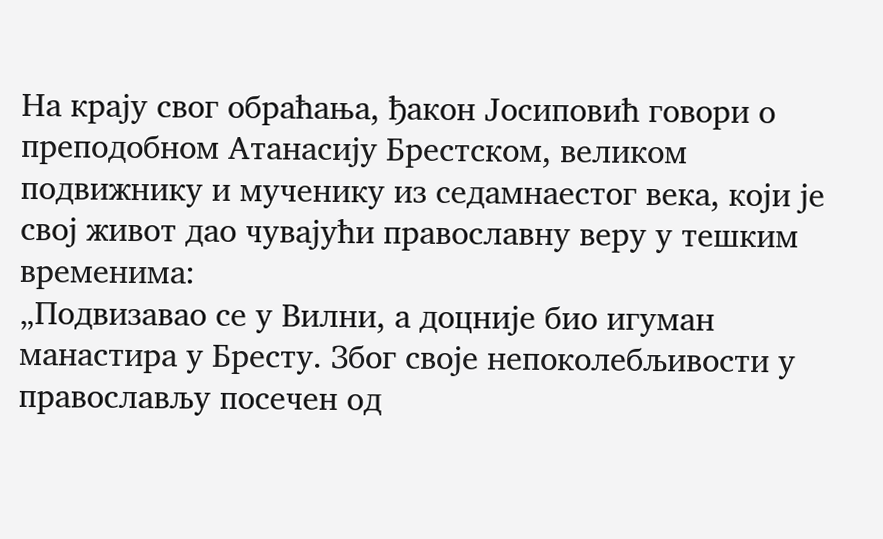На крају свог обраћања, ђакон Јосиповић говори о преподобном Атанасију Брестском, великом подвижнику и мученику из седамнаестог века, који је свој живот дао чувајући православну веру у тешким временима:
„Подвизавао се у Вилни, а доцније био игуман манастира у Бресту. Због своје непоколебљивости у православљу посечен од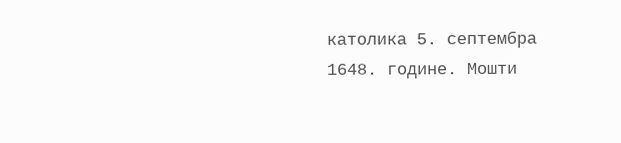католика 5. септембра 1648. године. Мошти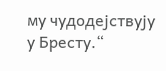му чудодејствују у Бресту.“